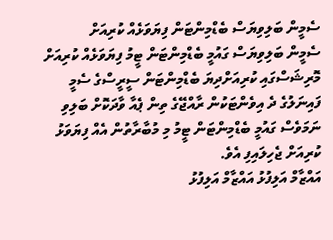ސެމީން ބަލިވިޔަސް ބެޑްމިންޓަން ފިޔަވަޅެއް ކުރިއަށް
ސެމީން ބަލިވިޔަސް ގައުމީ ބެޑްމިންޓަން ޓީމު ފިޔަވަޅެއް ކުރިއަށް
މޮރިޝަސްގައި ކުރިއަށްދިޔަ ބެޑްމިންޓަން ސީރީސްގެ ސެމީ ފައިނަލުގެ ދެ އިވެންޓަކުން ރާއްޖޭގެ ތިން ޕެއާ ވާދަކޮށް ބަލިވި ނަމަވެސް ގައުމީ ބެޑްމިންޓަން ޓީމު މި މުބާރާތުން އެއް ފިޔަވަޅު ކުރިއަށް ޖެހިލައިފި އެވެ.
އައްޒާމް އަލިފުޅު އައްޒާމް އަލިފުޅު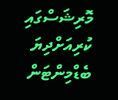މޮރިޝަސްގައި ކުރިއަށްދިޔަ ބެޑްމިންޓަން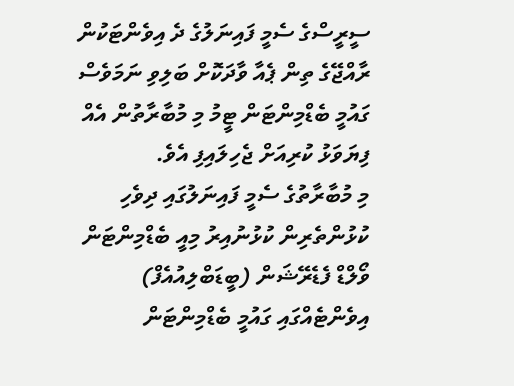ސީރީސްގެ ސެމީ ފައިނަލުގެ ދެ އިވެންޓަކުން ރާއްޖޭގެ ތިން ޕެއާ ވާދަކޮށް ބަލިވި ނަމަވެސް ގައުމީ ބެޑްމިންޓަން ޓީމު މި މުބާރާތުން އެއް ފިޔަވަޅު ކުރިއަށް ޖެހިލައިފި އެވެ.
މި މުބާރާތުގެ ސެމީ ފައިނަލުގައި ދިވެހި ކުޅުންތެރިން ކުޅުނުއިރު މިއީ ބެޑްމިންޓަން ވޯލްޑް ފެޑެރޭޝަން (ބީޑަބްލިއުއެފް) އިވެންޓެއްގައި ގައުމީ ބެޑްމިންޓަން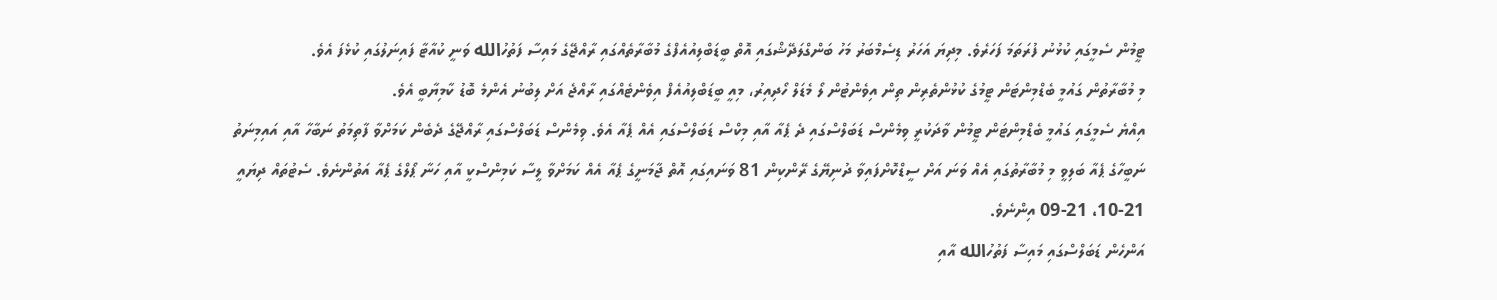ޓީމުން ސެމީގައި ކުޅުނު ފުރަތަމަ ފަހަރެވެ. މިދިޔަ އަހަރު ޑިސެމްބަރު މަހު ބަންގްލަދޭޝްގައި އޮތް ބީޑަބްލިއުއެފްގެ މުބާރާތެއްގައި ރާއްޖޭގެ މައިސާ ފަތުހުالله ވަނީ ކުއާޓާ ފައިނަލުގައި ކުޅެފަ އެވެ.
މި މުބާރާތުން ގައުމީ ބެޑްމިންޓަން ޓީމުގެ ކުޅުންތެރިން ތިން އިވެންޓުން ލޯ މެޑަލް ހޯދިއިރު، މިއީ ބީޑަބްލިއުއެފް އިވެންޓެއްގައި ރާއްޖެ އަށް ލިބުނު އެންމެ ބޮޑު ކާމިޔާބީ އެވެ.
އިއްޔެ ސެމީގައި ގައުމީ ބެޑްމިންޓަން ޓީމުން ވާދަކުރީ ވިމެންސް ޑަބަލްސްގައި ދެ ޕެއާ އާއި މިކްސް ޑަބަލްސްގައި އެއް ޕެއާ އެވެ. ވިމެންސް ޑަބަލްސްގައި ރާއްޖޭގެ ދެބެން ކަމަށްވާ ފާތިމަތު ނަބާހާ އާއި އައިމިނަތު ނަބީހާގެ ޕެއާ ބަލިވީ މި މުބާރާތުގައި އެއް ވަނަ އަށް ސީޑްކޮށްފައިވާ ދުނިޔޭގެ ރޭންކިން 81 ވަނައިގައި އޮތް ޖާމަނީގެ ޕެއާ އެއް ކަމަށްވާ ލީސާ ކަމިންސްކީ އާއި ހަނާ ޕޯލްގެ ޕެއާ އަތުންނެވެ. ސެޓުތައް ދިޔައީ 21-10، 21-09 އިންނެވެ.
އަންހެން ޑަބަލްސްގައި މައިސާ ފަތުހުالله އާއި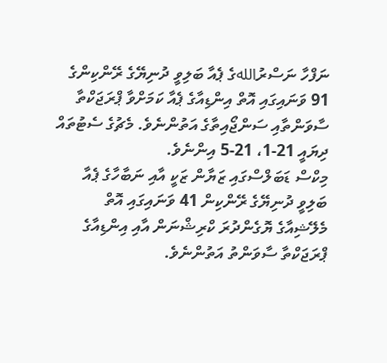ނަފްހާ ނަސްރުاللهގެ ޕެއާ ބަލިވީ ދުނިޔޭގެ ރޭންކިންގެ 91 ވަނައިގައި އޮތް އިންޑިއާގެ ޕެއާ ކަމަށްވާ ޕްރަޖަކްތާ ސާވަންތާއި ސަންޖޯއިތާގެ އަތުންނެވެ. މެޗުގެ ސެޓުތައް ދިޔައީ 21-1، 21-5 އިންނެވެ.
މިކްސް ޑަބަލްސްގައި ޒަޔާން ޒަކީ އާއި ނަބާހާގެ ޕެއާ ބަލިވީ ދުނިޔޭގެ ރޭންކިން 41 ވަނައިގައި އޮތް މެލޭޝިއާގެ ޔޮގެންދުރަ ކްރިޝްނަން އާއި އިންޑިއާގެ ޕްރަޖަކްތާ ސާވަންތު އަތުންނެވެ.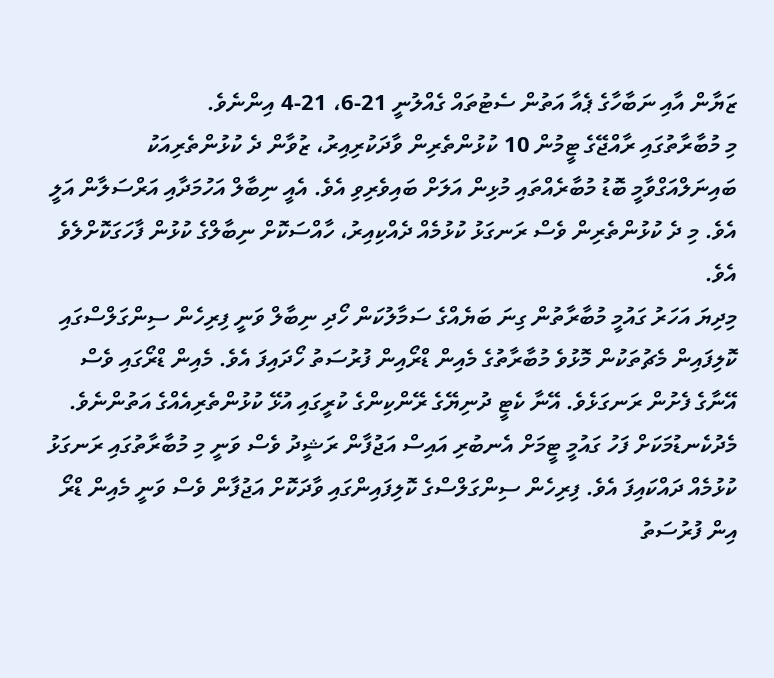ޒަޔާން އާއި ނަބާހާގެ ޕެއާ އަތުން ސެޓުތައް ގެއްލުނީ 21-6، 21-4 އިންނެވެ.
މި މުބާރާތުގައި ރާއްޖޭގެ ޓީމުން 10 ކުޅުންތެރިން ވާދަކުރިއިރު، ޒުވާން ދެ ކުޅުންތެރިއަކު ބައިނަލްއަގްވާމީ ބޮޑު މުބާރެއްތައި މުޅިން އަލަށް ބައިވެރިވި އެވެ. އެއީ ނިބާލް އަހުމަދާއި އަރްސަލާން އަލީ އެވެ. މި ދެ ކުޅުންތެރިން ވެސް ރަނގަޅު ކުޅުމެއް ދެއްކިއިރު، ހާއްސަކޮށް ނިބާލްގެ ކުޅުން ފާހަގަކޮށްލެވެ އެވެ.
މިދިޔަ އަހަރު ގައުމީ މުބާރާތުން ގިނަ ބަޔެއްގެ ސަމާލުކަން ހޯދި ނިބާލް ވަނީ ފިރިހެން ސިންގަލްސްގައި ކޮލިފައިން މެޗުތަކުން މޮޅުވެ މުބާރާތުގެ މެއިން ޑްރޯއިން ފުރުސަތު ހޯދައިފަ އެވެ. މެއިން ޑްރޯގައި ވެސް އޭނާގެ ފެށުން ރަނގަޅެވެ. އޭނާ ކެޓީ ދުނިޔޭގެ ރޭންކިންގެ ކުރީގައި އުޅޭ ކުޅުންތެރިއެއްގެ އަތުންނެވެ.
މެދުކެނޑުމަކަށް ފަހު ގައުމީ ޓީމަށް އެނބުރި އައިސް އަޖުފާން ރަޝީދު ވެސް ވަނީ މި މުބާރާތުގައި ރަނގަޅު ކުޅުމެއް ދައްކައިފަ އެވެ. ފިރިހެން ސިންގަލްސްގެ ކޮލިފައިންގައި ވާދަކޮށް އަޖުފާން ވެސް ވަނީ މެއިން ޑްރޯ އިން ފުރުސަތު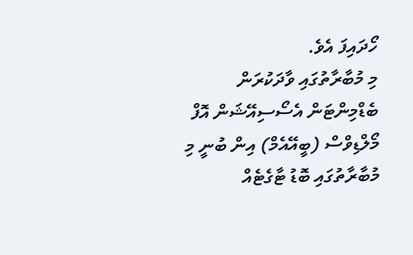ހޯދައިފަ އެވެ.
މި މުބާރާތުގައި ވާދަކުރަން ބެޑްމިންޓަން އެސޯސިއޭޝަން އޮފް މޯލްޑިވްސް (ބީއޭއެމް) އިން ބުނީ މި މުބާރާތުގައި ބޮޑު ޓާގެޓެއް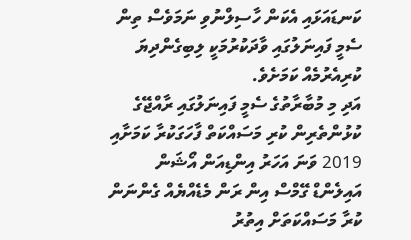ކަނޑައަޅައި އެކަން ހާސިލްނުވި ނަމަވެސް ތިން ސެމީ ފައިނަލުގައި ވާދަކުރުމަކީ ލިބިގެންދިޔަ ކުރިއެރުމެއް ކަމަށެވެ.
އަދި މި މުބާރާތުގެ ސެމީ ފައިނަލުގައި ރާއްޖޭގެ ކުޅުންތެރިން ކުރި މަސައްކަތް ފާހަގަކުރާ ކަމަށާއި 2019 ވަނަ އަހަރު އިންޑިއަން އޯޝަން އައިލެންޑް ގޭމްސް އިން ރަން މެޑެއްޔެއް ގެންނަން ކުރާ މަސައްކަތަށް އިތުރު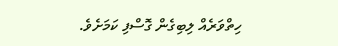ހިތްވަރެއް ލިބިގެން ގޮސްފި ކަމަށެވެ.